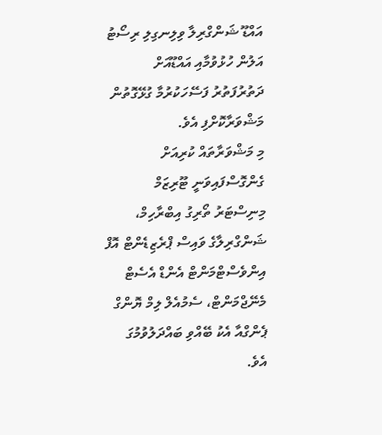އައްޑޫ ޝަންގްރިލާ ވިލިނގިލި ރިސޯޓު އަލުން ހުޅުވުމާއި އައްޑޫއަށް ދަތުރުފަތުރު ފަސޭހަކުރުމާ ގުޅޭގޮތުން މަޝްވަރާކޮށްފި އެވެ.
މި މަޝްވަރާތައް ކުރިއަށް ގެންގޮސްފައިވަނީ ޓޫރިޒަމް މިނިސްޓަރު ތޯރިގު އިބްރާހިމް، ޝަންގްރިލާގެ ވައިސް ޕްރެޒިޑެންޓް އޮފް އިންވެސްޓްމަންޓް އެންޑް އެސެޓް މެނޭޖްމަންޓް، ސެމުއެލް ލިމް ޔޮންގް ޕެންގްއާ އެކު ބޭއްވި ބައްދަލުވުމުގަ އެވެ.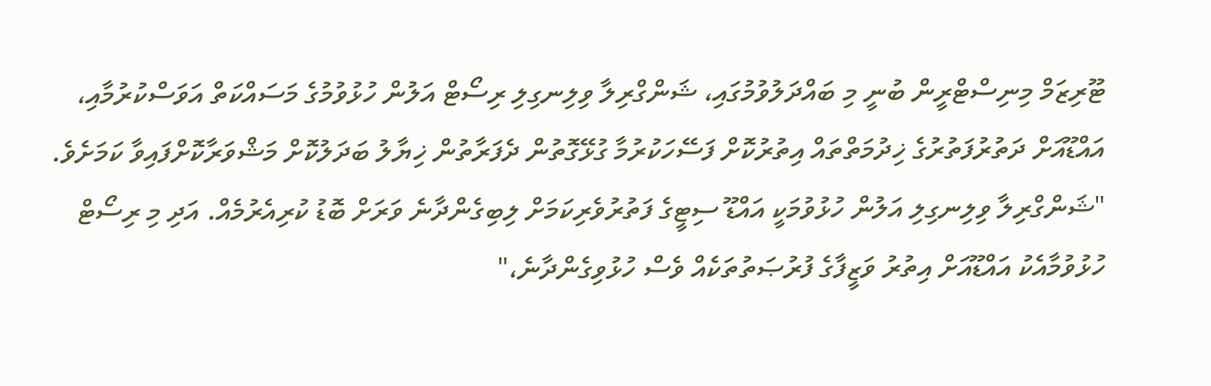ޓޫރިޒަމް މިނިސްޓްރީން ބުނީ މި ބައްދަލުވުމުގައި، ޝަންގްރިލާ ވިލިނގިލި ރިސޯޓް އަލުން ހުޅުވުމުގެ މަސައްކަތް އަވަސްކުރުމާއި، އައްޑޫއަށް ދަތުރުފަތުރުގެ ޚިދުމަތްތައް އިތުރުކޮށް ފަސޭހަކުރުމާ ގުޅޭގޮތުން ދެފަރާތުން ޚިޔާލު ބަދަލުކޮށް މަޝްވަރާކޮށްފައިވާ ކަމަށެވެ.
"ޝަންގްރިލާ ވިލިނގިލި އަލުން ހުޅުވުމަކީ އައްޑޫ ސިޓީގެ ފަތުރުވެރިކަމަށް ލިބިގެންދާނެ ވަރަށް ބޮޑު ކުރިއެރުމެއް. އަދި މި ރިސޯޓް ހުޅުވުމާއެކު އައްޑޫއަށް އިތުރު ވަޒީފާގެ ފުރުޞަތުތަކެއް ވެސް ހުޅުވިގެންދާނެ،"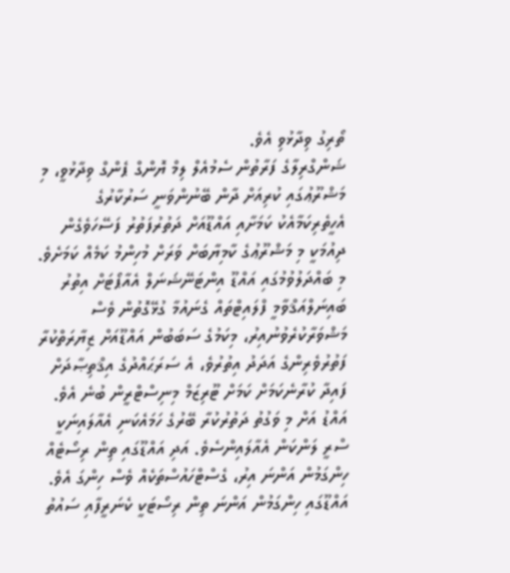ތޯރިގު ވިދާޅުވި އެވެ.
ޝަންގްރިލާގެ ފަރާތުން ސެމުއެލް ލިމް ޔޮންގް ޕެންގް ވިދާޅުވީ، މި މަޝްރޫޢުގައި ކުރިއަށް ދާން ބޭނުންވަނީ ސަރުކާރުގެ އެހީތެރިކަމާއެކު ކަމަށާއި އައްޑޫއަށް ދަތުރުފަތުރު ފަސޭހަވެގެން ދިއުމަކީ މި މަޝްރޫޢުގެ ކާމިޔާބަށް ވަރަށް މުހިންމު ކަމެއް ކަމަށެވެ.
މި ބައްދަލުވުމުގައި އައްޑޫ އިންޓަނޭޝަނަލް އެއާޕޯޓަށް އިތުރު ބައިނަލްއަޤްވާމީ ފްލައިޓްތައް ގެނައުމާ ގުޅޭގޮތުން ވެސް މަޝްވަރާކުރެވުނުއިރު، މިކަމުގެ ސަބަބުން އައްޑޫއަށް ޒިޔާރަތްކުރާ ފަތުރުވެރިންގެ އަދަދު އިތުރުވެ، އެ ސަރަޙައްދުގެ އިޤްތިޞާދަށް ފައިދާ ކުރާނެކަމަށް ކަމަށް ޓޫރިޒަމް މިނިސްޓްރީން ބުނެ އެވެ.
އައްޑު އަށް މި ވަގުތު ދަތުރުކުރާ ބޭރުގެ ހަމައެކަނި އެއާލައިނަކީ ސްރީ ލަންކަން އެއާލައިންސެވެ. އަދި އައްޑޫގައި ތިން ރިސޯޓެއް ހިންގަމުން އަންނަ އިރު، ގެސްޓްހައުސްތަކެއް ވެސް ހިންގަ އެވެ. އައްޑޫގައި ހިންގަމުން އަންނަ ތިން ރިސޯޓަކީ ކެނަރީފާއި ސައުތު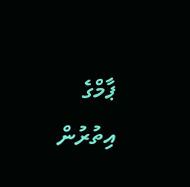ޕާމްގެ އިތުރުން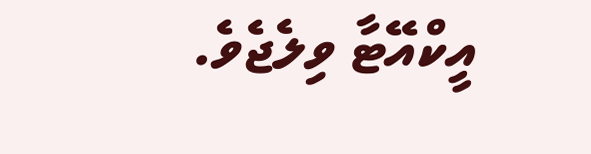އީކްއޭޓާ ވިލެޖެވެ.